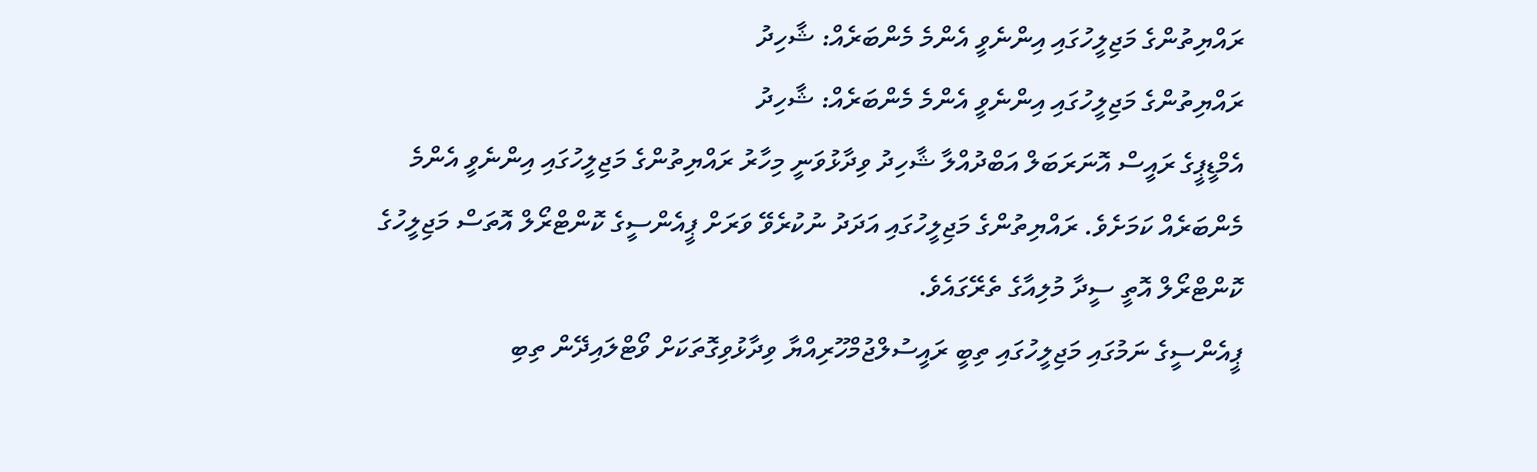ރައްޔިތުންގެ މަޖިލީހުގައި އިންނެވީ އެންމެ މެންބަރެއް: ޝާހިދު
ރައްޔިތުންގެ މަޖިލީހުގައި އިންނެވީ އެންމެ މެންބަރެއް: ޝާހިދު
އެމްޑީޕީގެ ރައީސް އޮނަރަބަލް އަބްދުއްލާ ޝާހިދު ވިދާޅުވަނީ މިހާރު ރައްޔިތުންގެ މަޖިލީހުގައި އިންނެވީ އެންމެ މެންބަރެއް ކަމަށެވެ. ރައްޔިތުންގެ މަޖިލީހުގައި އަދަދު ނުކުރެވޭ ވަރަށް ޕީއެންސީގެ ކޮންޓްރޯލް އޮތަސް މަޖިލީހުގެ ކޮންޓްރޯލް އޮތީ ސީދާ މުލިއާގެ ތެރޭގައެވެ.
ޕީއެންސީގެ ނަމުގައި މަޖިލީހުގައި ތިބީ ރައީސުލްޖުމްހޫރިއްޔާ ވިދާޅުވިގޮތަކަށް ވޯޓްލައިދޭން ތިބި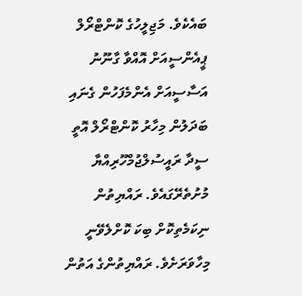ބައެކެވެ. މަޖިލީހުގެ ކޮންޓްރޯލް ޕީއެންސީއަށް އޮއްވާ ގާނޫނު އަސާސީއަށް އެންމެފަހުން ގެނައި ބަދަލުން މިހާރު ކޮންޓްރޯލް އޮތީ ސީދާ ރައީސުލްޖުމްހޫރިއްޔާ މުށުތެރޭގައެވެ. ރައްޔިތުން ނިކަމެތިކޮށް ބިކަ ކޮށްލެވޭނީ މިހާވަރަށެވެ. ރައްޔިތުންގެ އަތުން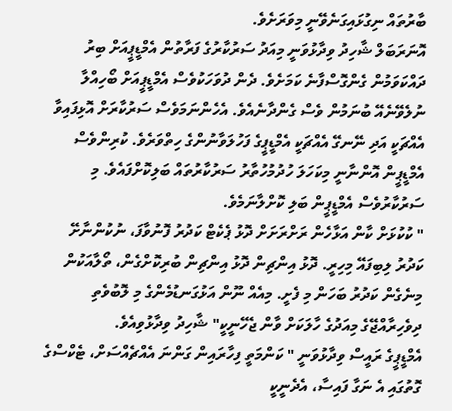ބާރުތައް ނިގުޅައިގަނެވޭނީ މިވަރަށެވެ.
އޮނަރަބަލް ޝާހިދު ވިދާޅުވަނީ މިއަދު ސަރުކާރުގެ ފަރާތުން އެމްޑީޕީއަށް ބިރު ދައްކަވަމުން ގެންގޮސްފާނެ ކަމަށެވެ. ދެން ދުވަހަކުވެސް އެމްޑީޕީއަށް ބޯހިއްލާ ނުލެވޭނެއޭ ބުނަމުން ވެސް ގެންދާނެއެވެ. އެހެންނަމަވެސް ސަރުކާރަށް އޮޅިފައިވާ އެއްޗަކީ އަދި ނޭނގޭ އެއްޗަކީ އެމްޑީޕީގެ ފަހުލަވާނުންގެ ހިތްވަރެވެ. ކުރިންވެސް އެމްޑީޕީން އޮންނާނީ މިކަހަލަ ހުދުމުހުތާރު ސަރުކާރުތައް ބަލިކޮށްފައެވެ. މި ސަރުކާރުވެސް އެމްޑީޕީން ބަލި ކޮށްލާނަމެވެ.
" ކުކުޅަށް ކާން އަޅާހެން ރަށްރަށަށް ދޮޅު ޕެކެޓް ކަދުރު ފޮނުވާފަ، ނުކުންނާށޭ ކަދުރު ލިބިފައޭ މިހިރީ. ދޮޅު އިންޗިން ދޮޅު އިންޗިން ބުރިކޮށްގެން، ތޯލާއަކުން މިނެގެން ކަދުރު ބަހަން މި ފެށީ. މިއެއް ނޫން އަޅުގަނޑުމެންގެ މި ލޮބުވެތި ދިވެހިރާއްޖޭގެ މިއަދުގެ ހާލަކަށް ވާން ޖެހޭނީކީ" ޝާހިދު ވިދާޅުވިއެވެ.
އެމްޑީޕީގެ ރައީސް ވިދާޅުވަނީ " ކަންމަތީ ފިހާރައިން ގަންނަ އެއްޗެއްސަށް، ޓެކްސްގެ ގޮތުގައި އެ ނަގާ ފައިސާ، އެދެނީކީ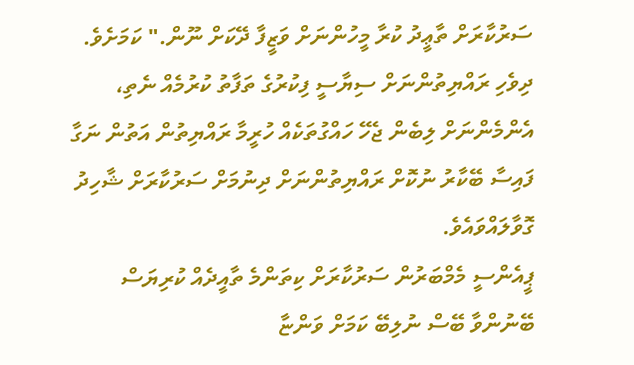ސަރުކާރަށް ތާޢީދު ކުރާ މީހުންނަށް ވަޒީފާ ދޭކަށް ނޫން." ކަމަށެވެ. ދިވެހި ރައްޔިތުންނަށް ސިޔާސީ ފިކުރުގެ ތަފާތު ކުރުމެއް ނެތި، އެންމެންނަށް ލިބެން ޖެހޭ ހައްގުތަކެއް ހުރީމާ ރައްޔިތުން އަތުން ނަގާ ފައިސާ ބޭކާރު ނުކޮށް ރައްޔިތުންނަށް ދިނުމަށް ސަރުކާރަށް ޝާހިދު ގޮވާލައްވައެވެ.
ޕީއެންސީ މެމްބަރުން ސަރުކާރަށް ކިތަންމެ ތާއީދެއް ކުރިޔަސް ބޭނުންވާ ބޭސް ނުލިބޭ ކަމަށް ވަންޏާ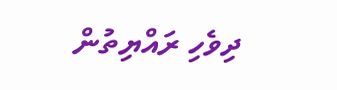ދިވެހި ރައްޔިތުން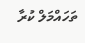ތަހައްމަލް ކުރާ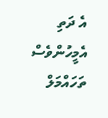އެ ދަތި އެމީހުންވެސް ތަހައްމަލް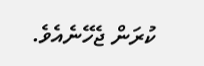ކުރަން ޖެހޭނެއެވެ.